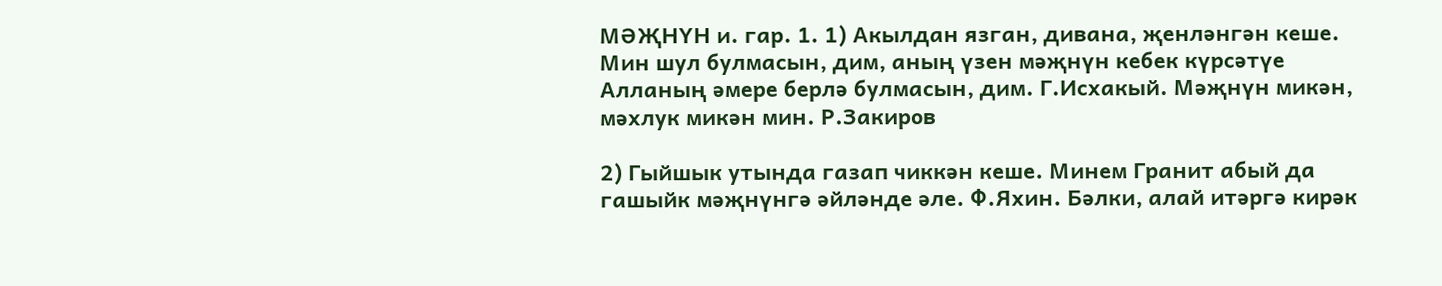МӘҖНҮН и. гар. 1. 1) Акылдан язган, дивана, җенләнгән кеше. Мин шул булмасын, дим, аның үзен мәҗнүн кебек күрсәтүе Алланың әмере берлә булмасын, дим. Г.Исхакый. Мәҗнүн микән, мәхлук микән мин. Р.Закиров

2) Гыйшык утында газап чиккән кеше. Минем Гранит абый да гашыйк мәҗнүнгә әйләнде әле. Ф.Яхин. Бәлки, алай итәргә кирәк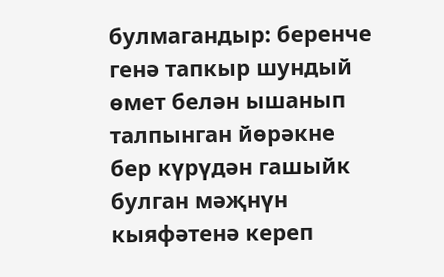булмагандыр: беренче генә тапкыр шундый өмет белән ышанып талпынган йөрәкне бер күрүдән гашыйк булган мәҗнүн кыяфәтенә кереп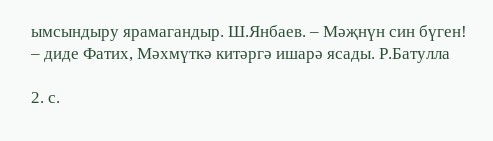ымсындыру ярамагандыр. Ш.Янбаев. – Мәҗнүн син бүген! – диде Фатих, Мәхмүткә китәргә ишарә ясады. Р.Батулла

2. с.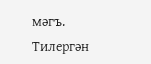мәгъ. Тилергән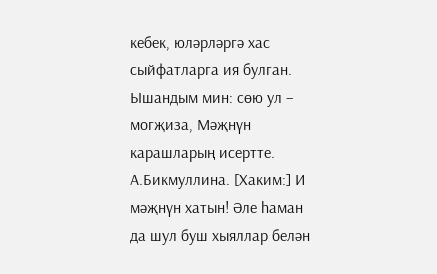кебек, юләрләргә хас сыйфатларга ия булган. Ышандым мин: сөю ул – могҗиза, Мәҗнүн карашларың исертте. А.Бикмуллина. [Хаким:] И мәҗнүн хатын! Әле һаман да шул буш хыяллар белән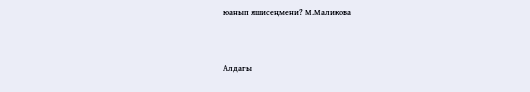юанып яшисеңмени? М.Маликова



Алдагы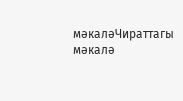мәкаләЧираттагы мәкалә